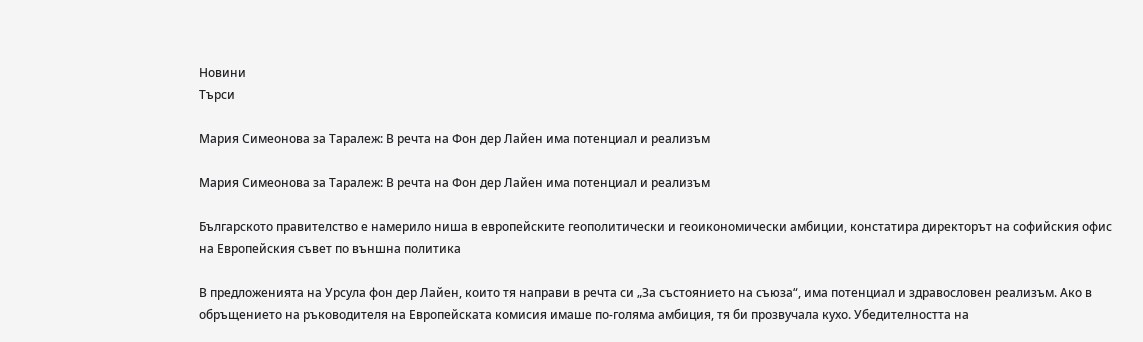Новини
Търси

Мария Симеонова за Таралеж: В речта на Фон дер Лайен има потенциал и реализъм

Мария Симеонова за Таралеж: В речта на Фон дер Лайен има потенциал и реализъм

Българското правителство е намерило ниша в европейските геополитически и геоикономически амбиции, констатира директорът на софийския офис на Европейския съвет по външна политика

В предложенията на Урсула фон дер Лайен, които тя направи в речта си „За състоянието на съюза“, има потенциал и здравословен реализъм. Ако в обръщението на ръководителя на Европейската комисия имаше по-голяма амбиция, тя би прозвучала кухо. Убедителността на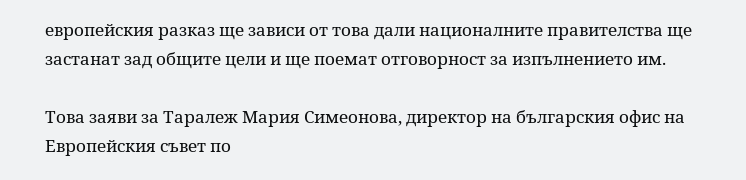европейския разказ ще зависи от това дали националните правителства ще застанат зад общите цели и ще поемат отговорност за изпълнението им.

Това заяви за Таралеж Мария Симеонова, директор на българския офис на Европейския съвет по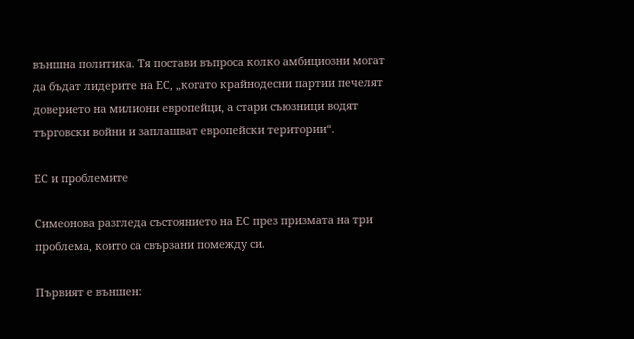външна политика. Тя постави въпроса колко амбициозни могат да бъдат лидерите на ЕС, „когато крайнодесни партии печелят доверието на милиони европейци, а стари съюзници водят търговски войни и заплашват европейски територии“.

ЕС и проблемите

Симеонова разгледа състоянието на ЕС през призмата на три проблема, които са свързани помежду си.

Първият е външен: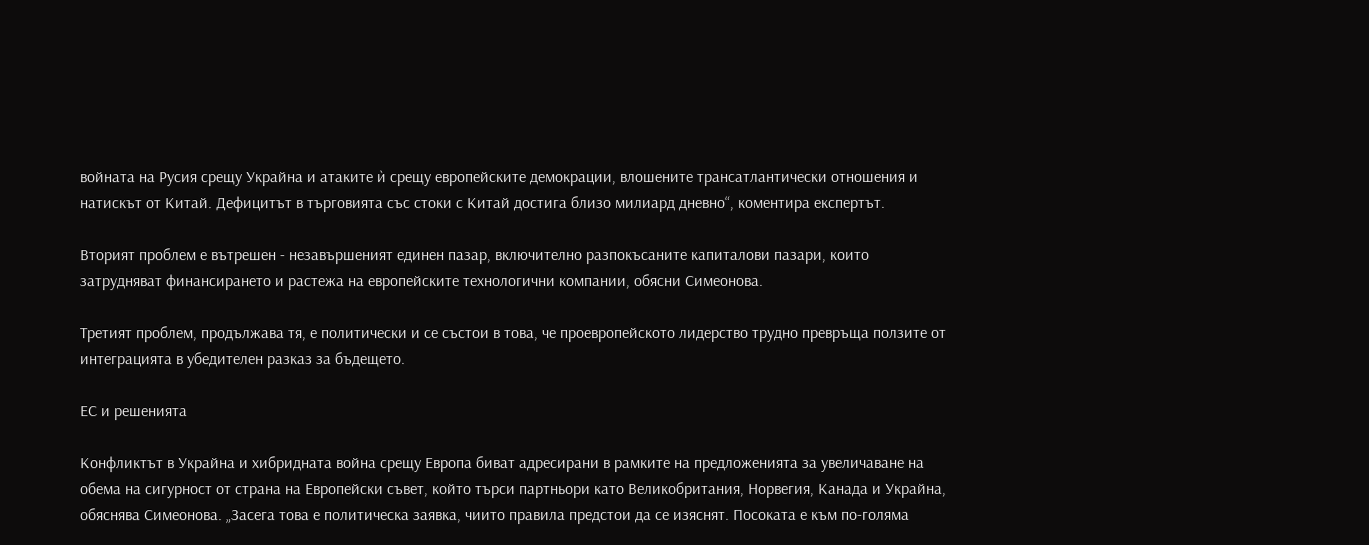войната на Русия срещу Украйна и атаките ѝ срещу европейските демокрации, влошените трансатлантически отношения и натискът от Китай. Дефицитът в търговията със стоки с Китай достига близо милиард дневно“, коментира експертът.

Вторият проблем е вътрешен - незавършеният единен пазар, включително разпокъсаните капиталови пазари, които затрудняват финансирането и растежа на европейските технологични компании, обясни Симеонова.

Третият проблем, продължава тя, е политически и се състои в това, че проевропейското лидерство трудно превръща ползите от интеграцията в убедителен разказ за бъдещето.

ЕС и решенията

Конфликтът в Украйна и хибридната война срещу Европа биват адресирани в рамките на предложенията за увеличаване на обема на сигурност от страна на Европейски съвет, който търси партньори като Великобритания, Норвегия, Канада и Украйна, обяснява Симеонова. „Засега това е политическа заявка, чиито правила предстои да се изяснят. Посоката е към по-голяма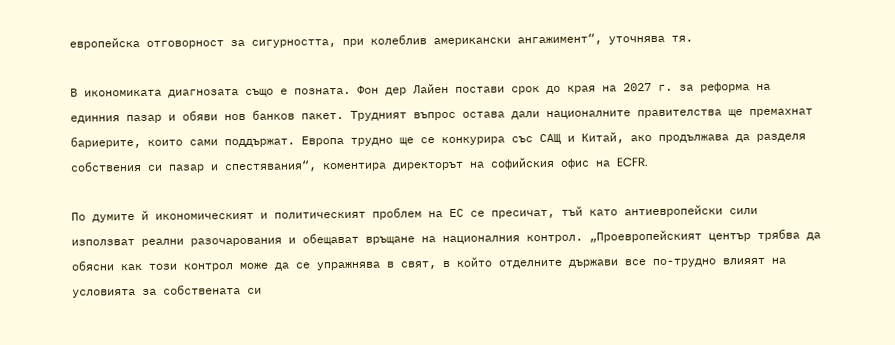европейска отговорност за сигурността, при колеблив американски ангажимент“, уточнява тя.

В икономиката диагнозата също е позната. Фон дер Лайен постави срок до края на 2027 г. за реформа на единния пазар и обяви нов банков пакет. Трудният въпрос остава дали националните правителства ще премахнат бариерите, които сами поддържат. Европа трудно ще се конкурира със САЩ и Китай, ако продължава да разделя собствения си пазар и спестявания“, коментира директорът на софийския офис на ECFR.

По думите й икономическият и политическият проблем на ЕС се пресичат, тъй като антиевропейски сили използват реални разочарования и обещават връщане на националния контрол. „Проевропейският център трябва да обясни как този контрол може да се упражнява в свят, в който отделните държави все по-трудно влияят на условията за собствената си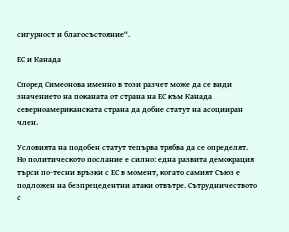сигурност и благосъстояние“.

ЕС и Канада

Според Симеонова именно в този разчет може да се види значението на поканата от страна на ЕС към Канада северноамериканската страна да добие статут на асоцииран член.

Условията на подобен статут тепърва трябва да се определят. Но политическото послание е силно: една развита демокрация търси по-тесни връзки с ЕС в момент, когато самият Съюз е подложен на безпрецедентни атаки отвътре. Сътрудничеството с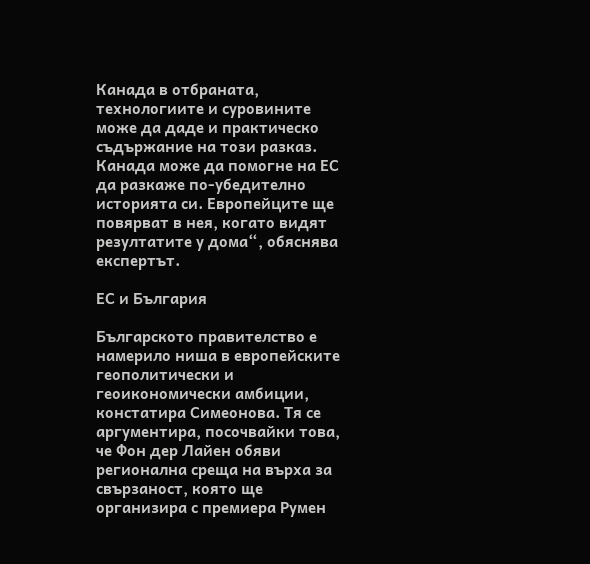Канада в отбраната, технологиите и суровините може да даде и практическо съдържание на този разказ. Канада може да помогне на ЕС да разкаже по-убедително историята си. Европейците ще повярват в нея, когато видят резултатите у дома“, обяснява експертът.

ЕС и България

Българското правителство е намерило ниша в европейските геополитически и геоикономически амбиции, констатира Симеонова. Тя се аргументира, посочвайки това, че Фон дер Лайен обяви регионална среща на върха за свързаност, която ще организира с премиера Румен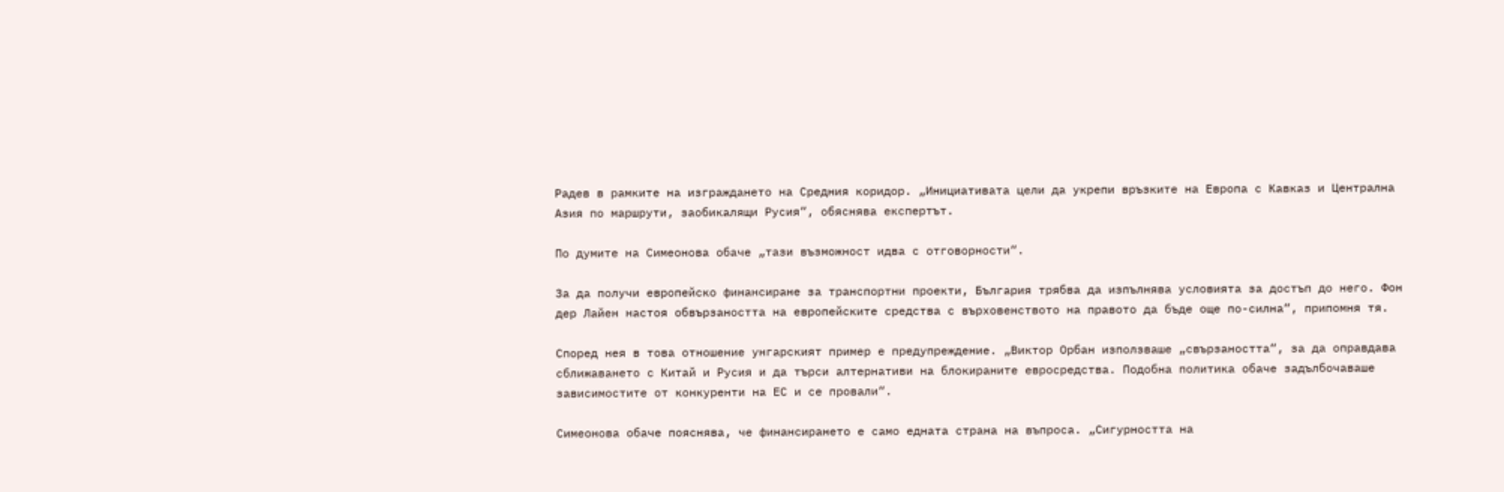Радев в рамките на изграждането на Средния коридор. „Инициативата цели да укрепи връзките на Европа с Кавказ и Централна Азия по маршрути, заобикалящи Русия“, обяснява експертът.

По думите на Симеонова обаче „тази възможност идва с отговорности“.

За да получи европейско финансиране за транспортни проекти, България трябва да изпълнява условията за достъп до него. Фон дер Лайен настоя обвързаността на европейските средства с върховенството на правото да бъде още по-силна“, припомня тя.

Според нея в това отношение унгарският пример е предупреждение. „Виктор Орбан използваше „свързаността“, за да оправдава сближаването с Китай и Русия и да търси алтернативи на блокираните евросредства. Подобна политика обаче задълбочаваше зависимостите от конкуренти на ЕС и се провали“.

Симеонова обаче пояснява, че финансирането е само едната страна на въпроса. „Сигурността на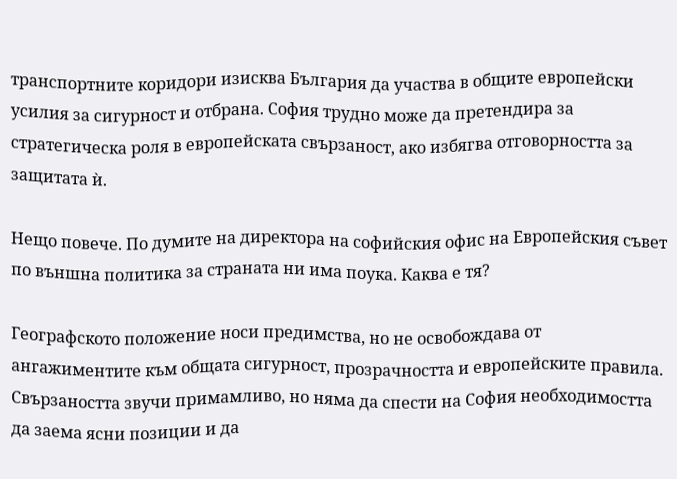транспортните коридори изисква България да участва в общите европейски усилия за сигурност и отбрана. София трудно може да претендира за стратегическа роля в европейската свързаност, ако избягва отговорността за защитата ѝ.

Нещо повече. По думите на директора на софийския офис на Европейския съвет по външна политика за страната ни има поука. Каква е тя?

Географското положение носи предимства, но не освобождава от ангажиментите към общата сигурност, прозрачността и европейските правила. Свързаността звучи примамливо, но няма да спести на София необходимостта да заема ясни позиции и да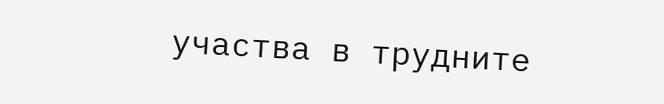участва в трудните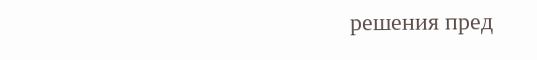решения пред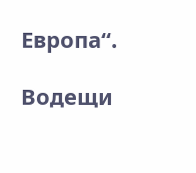Европа“.

Водещи